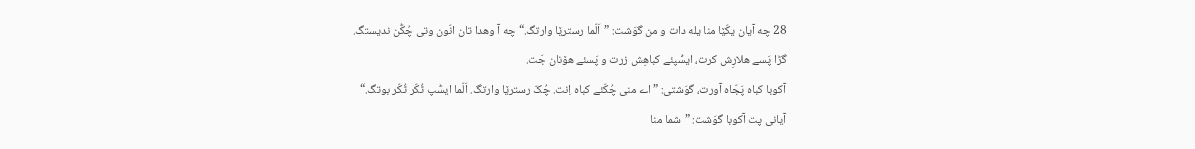28 چه آیان یکّێا منا یله دات و من گوَشت: ”اَلّما رسترێا وارتگ.“ چه آ وهدا تان انّون وتی چُکُّن ندیستگ.
گڑا پَسے هلارِش کرت، ایسُّپئے کباهِش زرت و پَسئے هۆنان جَت.
آکوبا کباه پَجّاه آورت، گوَشتی: ”اے منی چُکّئے کباه اِنت. چُکّ رسترێا وارتگ. اَلّما ایسُّپ ٹُکّر ٹُکّر بوتگ.“
آیانی پت آکوبا گوَشت: ”شما منا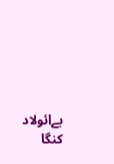بےائولاد کنگا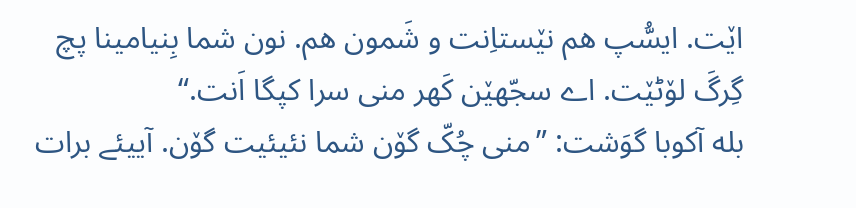اێت. ایسُّپ هم نێستاِنت و شَمون هم. نون شما بِنیامینا پچ گِرگَ لۆٹێت. اے سجّهێن کَهر منی سرا کپگا اَنت.“
بله آکوبا گوَشت: ”منی چُکّ گۆن شما نئیئیت گۆن. آییئے برات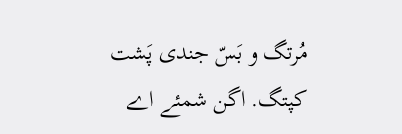مُرتگ و بَسّ جندی پَشت کپتگ. اگن شمئے اے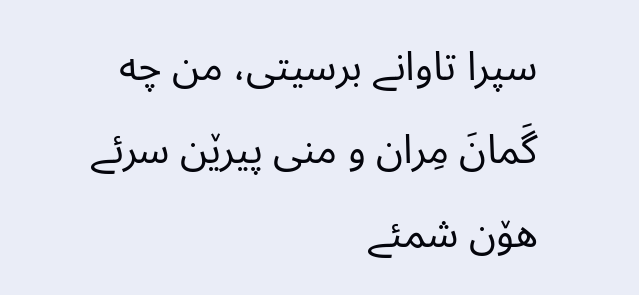سپرا تاوانے برسیتی، من چه گَمانَ مِران و منی پیرێن سرئے هۆن شمئے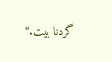گردنا بیت.“